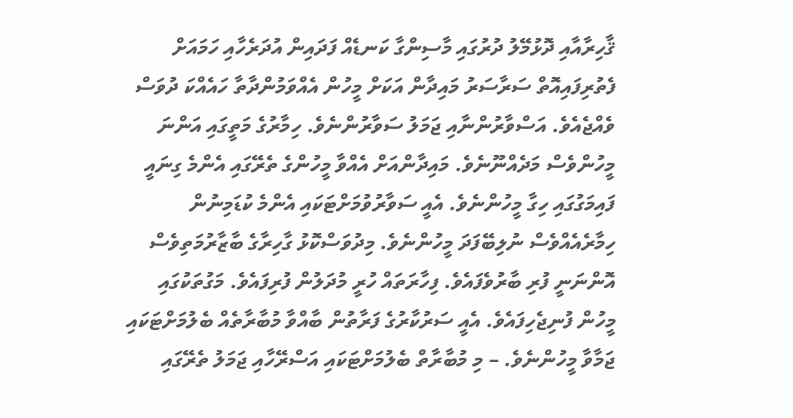ޤާހިރާއާއި ދޮޅުމޭލު ދުރުގައި މާސިންގާ ކަނޑެއް ފަދައިން އުދަރެހާއި ހަމައަށް ފެތުރިފައިއޮތް ސަރާސަރު މައިދާން އަކަށް މީހުން އެއްވަމުންދާތާ ހައެއްކަ ދުވަސް ވެއްޖެއެވެ. އަސްވާރުންނާއި ޖަމަލު ސަވާރުންނެވެ. ހިމާރުގެ މަތީގައި އަންނަ މީހުންވެސް މަދެއްނޫނެވެ. މައިދާންއަށް އެއްވާ މީހުންގެ ތެރޭގައި އެންމެ ގިނައީ ފައިމަގުގައި ހިގާ މީހުންނެވެ. އެއީ ސަވާރުވުމަށްޓަކައި އެންމެ ކުޑަމިނުން ހިމާރެއެއްވެސް ނުލިބޭފަދަ މީހުންނެވެ. މިދުވަސްކޮޅު ގާހިރާގެ ބާޒާރުމަތިވެސް އޮންނަނީ ފުރި ބާރުވެފައެވެ. ފިހާރަތައް ހުރީ މުދަލުން ފުރިފައެވެ. މަގުތަކުގައި މީހުން ފުނިޖެހިފައެވެ. އެއީ ސަރުކާރުގެ ފަރާތުން ބާއްވާ މުބާރާތެއް ބެލުމަށްޓަކައި ޖަމާވާ މީހުންނެވެ. – މި މުބާރާތް ބެލުމަށްޓަކައި އަސްރޭހާއި ޖަމަލު ތެރޭގައި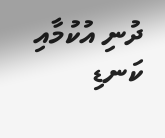ދުނި އުކުމާއި ކަނޑި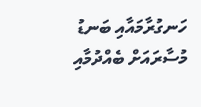ހަނގުރާމައާއި ބަނޑު މުސާރައަށް ބެއްދުމާއި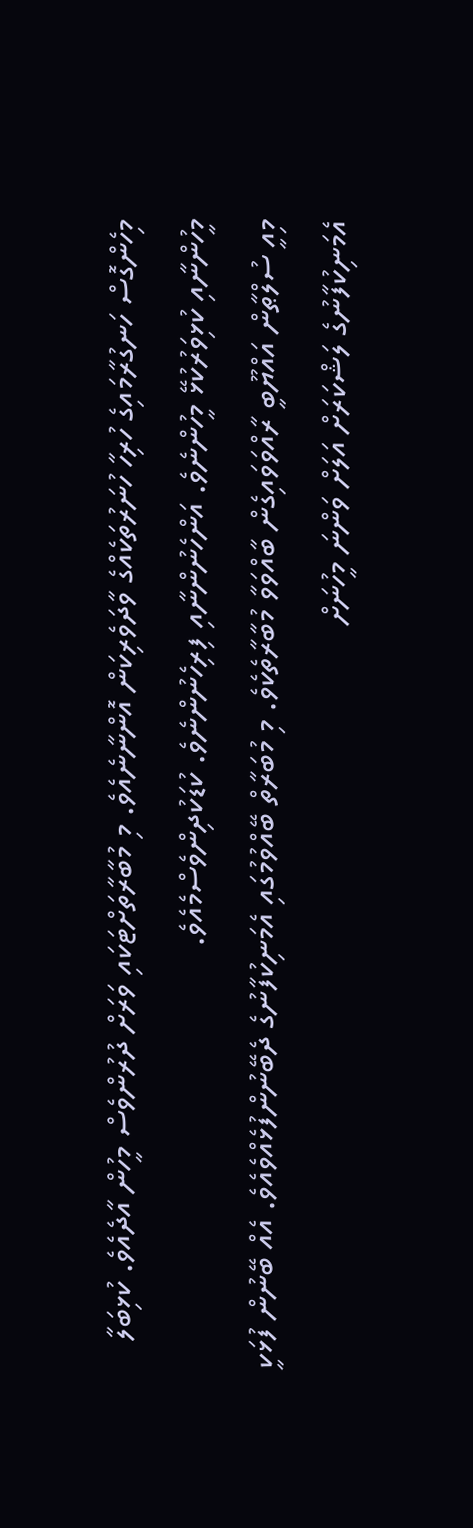މިހެންގޮސް ހަނގުރާމައިގެ ހުރިހާ ހުނަރުތަކެއްގެ ވާދަވެރިކަން އޮންނާނެއެވެ. މި މުބާރާތަށްޓަކައި ވަރަށް ދުރުންވެސް މީހުން އާދެއެވެ. ކުޅިބަލާ މީހުންނާއި ކުޅިވަރުކުޅޭ މީހުންނެވެ. އަންހެނުންނާއި ފިރިހެނުންނެވެ. ކުޑަކުދިންވެސްމެއެވެ.
މިއީ ސުލްޠާން އައްޔޫބީ ރާއްވަވައިގެން ބާއްވަވާ މުބާރާތެކެވެ. މި މުބަރާތް ބޭއްވުމުގައި އެމަނިކުފާނުގެ ދެބޭނުންފުޅެއްވެއެވެ. އެއް ބޭނުން ފުޅަކީ އެމަނިކުފާނުގެ ލަޝްކަރަށް އަލަށް ވަންނަ މީހުނަށް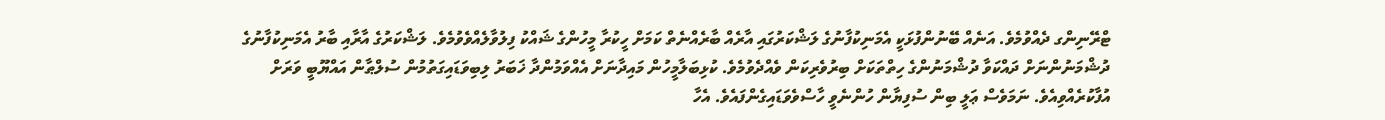ޓްރޭނިންގ ދެއްވުމެވެ. އަނެއް ބޭނުންފުޅަކީ އެމަނިކުފާނުގެ ލަޝްކަރުގައި އާރެއް ބާރެއްނެތް ކަމަށް ހީކުރާ މީހުންގެ ޝައްކު ފިލުވާލެއްވެވުމެވެ. ލަޝްކަރުގެ އާރާއި ބާރު އެމަނިކުފާނުގެ ދުޝްމަނުންނަށް ދައްކަވާ ދުޝްމަނުންގެ ހިތްތަކަށް ބިރުވެރިކަން ވެއްދެވުމެވެ. ކުޅިބަލާމީހުން މައިދާނަށް އެއްވަމުންދާ ޚަބަރު ލިބިވަޑައިގަތުމުން ސުލްޠާން އައްޔޫބީ ވަރަށް އުފާކުރެއްވިއެވެ. ނަމަވެސް ޢަލީ ބިން ސުފިޔާން ހުންނެވީ ހާސްވެވަޑައިގެންފައެވެ. އެހާ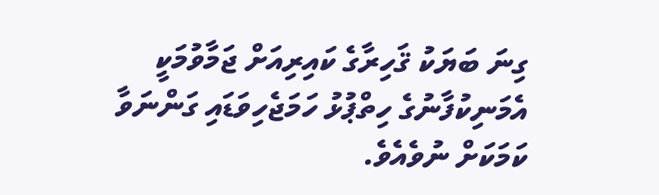ގިނަ ބަޔަކު ޤަހިރާގެ ކައިރިއަށް ޖަމާވުމަކީ އެމަނިކުފާނުގެ ހިތްޕުޅު ހަމަޖެހިވަޑައި ގަންނަވާ ކަމަކަށް ނުވެއެވެ.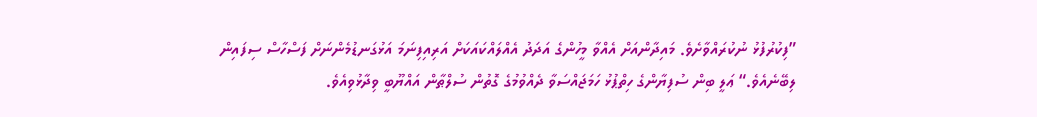”ފިކުރުފުޅު ނުކުރައްވާށެވެ. މައިދާންއަށް އެއްވާ މީހުންގެ އަދަދު އެއްލައްކައަކަށް އަރިއިފިނަމަ އަޅުގަނޑުމެންނަށް ފަސްހާސް ސިފައިން ލިބޭނެއެވެ.“ ޢަލީ ބިން ސުފިޔާންގެ ހިތްޕުޅު ހަމަޖައްސަވާ ދެއްވުމުގެ ގޮތުން ސުލްޠާން އައްޔޫބީ ވިދާޅުވިއެވެ.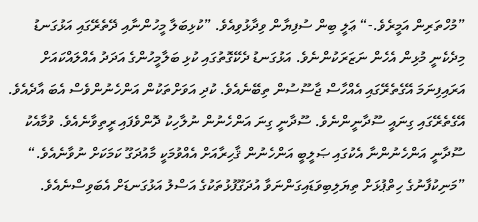”މުހްތަރިން އަމީރެވެ.-“ ޢަލީ ބިން ސުފިޔާން ވިދާޅުވިއެވެ. ”ކުޅިބަލާ މީހުންނާއި ދޭތެރޭގައި އަޅުގަނޑު މިދެކެނީ މުޅިން އެހެން ނަޒަރަކުންނެވެ. އަޅުގަނޑު ދެކޭގޮތުގައި ކުޅި ބަލާމީހުންގެ އަދަދު އެއްލައްކައަށް އަރައިފިނަމަ އޭގެތެރޭގައި އެއްހާސް ޖާސޫސުން ތިބޭނެއެވެ. ކުދި އަވަށްތަކުން އަންހެނުންވެސް އެބަ އާދެއެވެ. އޭގެތެރޭގައި ގިނައީ ސޫދާނީންނެވެ. ސޫދާނީ ގިނަ އަންހެނުން ނުލާހިކު ދޮންވެފައި ރީތިވާނެއެވެ. ވުމާއެކު ސޫދާނީ އަންހެނުންނާ އެކުގައި ޞަލީބީ އަންހެނުން ޤާހިރާއަށް އެއްވުމަކީ މާއުދަގޫ ކަމަކަށް ނުވާނެއެވެ.“
”މަނިކުފާނުގެ ހިތްޕުޅަށް ތިޔަލިބިވަޑައިގަންނަވާ އުދަގޫފުޅުތަކުގެ އަސްލު އަޅުގަނޑަށް އެބަވިސްނެއެވެ.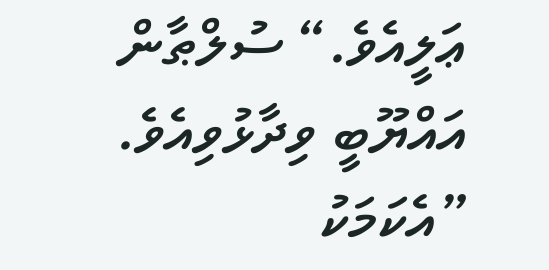ޢަލީއެވެ.“ ސުލްޠާން އައްޔޫބީ ވިދާޅުވިއެވެ. ”އެކަމަކު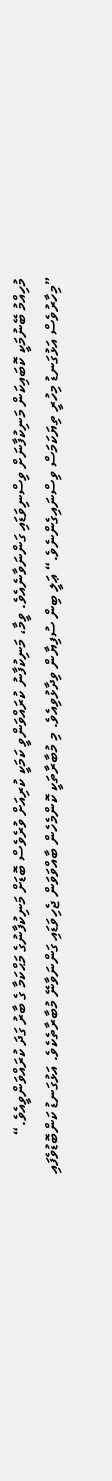މުހިއްމު ބޭނުމަކީ ކޮބައިކަން މަނިކުފާނަށް ވިސްނިވަޑައި ގަންނަވާނެއެވެ. ވީމާ، މަނިކުފާނު ކުރައްވަންވީ ކަމަކީ ކުރިއަށް ވުރެވެސް ބޮޑަށް މަނިކުފާނުގެ މަޙްކަމާ ގެ ބާރު ގަދަ ކުރައްވަންވީއެވެ.“
”މިހާރުވެސް އަޅުގަނޑު މިހުރީ ތިޔަކަމަސް ވިސްނައިގެންނެވެ.“ ޢަލީ ބިން ސުފިޔާން ވިދާޅުވިއެވެ. މި މުބާރާތަކީ ކޮންމެހެން ބާއްވަވަން ޖެހިވަޑައި ގަންނަވާނޭ މުބާރާތެކެވެ. އަޅުގަނޑު ކަންބޮޑުވެފައި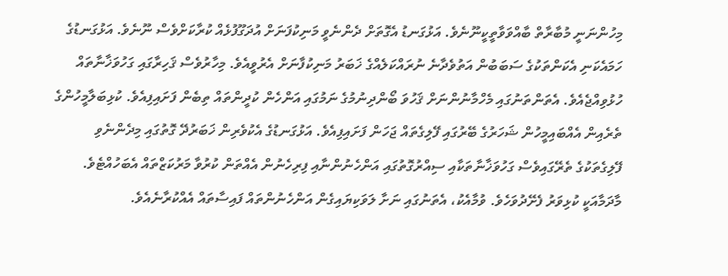މިހުންނަނީ މުބާރާތް ބާއްވަވާތީކީނޫނެވެ. އަޅުގަނޑު އެގޮތަށް ދެންނެވީ މަނިކުފަނަށް އުދަގޫފުޅެއް ކުރާކަށްވެސް ނޫނެވެ. އަޅުގަނޑުގެ ހަމައެކަނި އެކަންތަކުގެ ސަބަބުން އަތުވެދާނެ ނުރައްކަލެއްގެ ޚަބަރު މަނިކުފާނަށް އެރުވީއެވެ. މިހާރުވެސް ޤަހިރާގައި ގަހުވަޚާނާތައް ހުޅުވިއްޖެއެވެ. އެތަންތަނުގައި މެހްމާނުންނަށް ޤަހުވަ ބޯންދިނުމުގެ ނަމުގައި އަންހެން ކުދީންތައް ތިބެން ފަށައިފިއެވެ. ކުޅިބަލާމީހުންގެ ތެރެއިން އެއްބައިމީހުން ޝަހަރުގެ ބޭރުގައި ފޭލިގެތައް ޖަހަން ފަށައިފިއެވެ. އަޅުގަނޑުގެ އެކުވެރިން ޚަބަރުދޭ ގޮތުގައި މިދެންނެވި ފޭލިގެތަކުގެ ތެރޭގައިވެސް ގަހުވަޚާނާތަކާއި ސިއްރުގޮތުގައި އަންހެނުންނާއި ފިރިހެނުން އެއްތަން ކުރުވާ މަރުކަޒްތައް އެބަހުއްޓެވެ. މާދަމާއަކީ ކުޅިވަރު ފެށޭދުވަހެވެ. ވުމާއެކު، އެތަނުގައި ނަށާ ލަވަކިޔައިގެން އަންހެނުންތައް ފައިސާތައް އެއްކުރާނެއެވެ.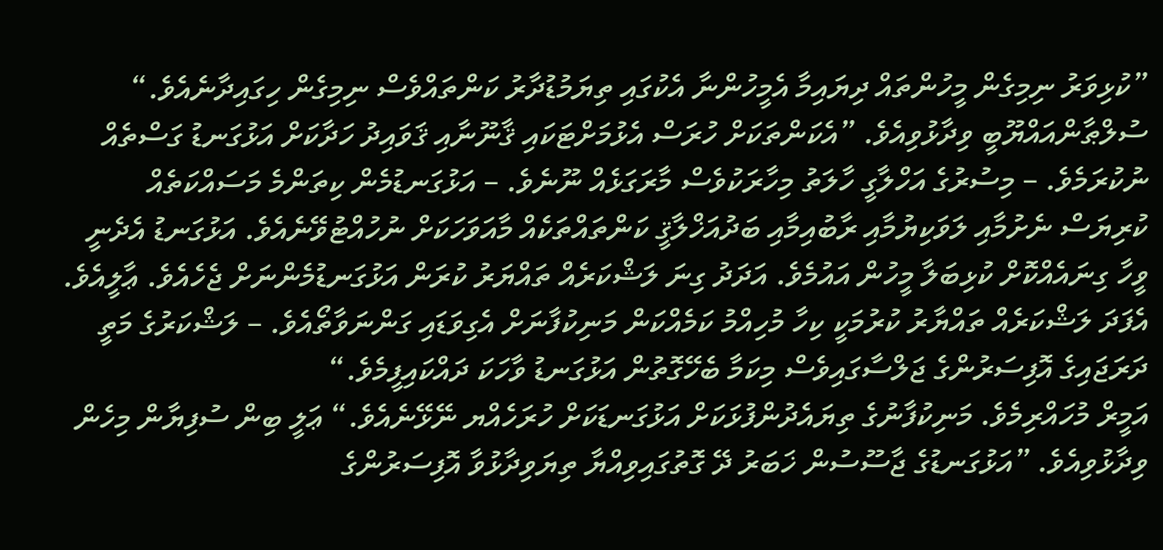”ކުޅިވަރު ނިމިގެން މީހުންތައް ދިޔައިމާ އެމީހުންނާ އެކުގައި ތިޔަމުޑުދާރު ކަންތައްވެސް ނިމިގެން ހިގައިދާނެއެވެ.“ ސުލްޠާންއައްޔޫބީ ވިދާޅުވިއެވެ. ”އެކަންތަކަށް ހުރަސް އެޅުމަށްޓަކައި ޤާނޫނާއި ޤަވައިދު ހަދާކަށް އަޅުގަނޑު ގަސްތެއް ނުކުރަމެވެ. – މިސުރުގެ އަހްލާގީ ހާލަތު މިހާރަކުވެސް މާރަގަޅެއް ނޫނެވެ. – އަޅުގަނޑުމެން ކިތަންމެ މަސައްކަތެއް ކުރިޔަސް ނެށުމާއި ލަވަކިޔުމާއި ރާބުއިމާއި ބަދުއަޚްލާޤީ ކަންތައްތަކެއް މާއަވަހަކަށް ނުހުއްޓުވޭނެއެވެ. އަޅުގަނޑު އެދެނީ ވީހާ ގިނައެއްކޮށް ކުޅިބަލާ މީހުން އައުމެވެ. އަދަދު ގިނަ ލަޝްކަރެއް ތައްޔަރު ކުރަން އަޅުގަނޑުމެންނަށް ޖެހެއެވެ. ޢާލީއެވެ. އެފަދަ ލަޝްކަރެއް ތައްޔާރު ކުރުމަކީ ކިހާ މުހިއްމު ކަމެއްކަން މަނިކުފާނަށް އެގިވަޑައި ގަންނަވާތޯއެވެ. – ލަޝްކަރުގެ މަތީ ދަރަޖައިގެ އޮފިސަރުންގެ ޖަލްސާގައިވެސް މިކަމާ ބެހޭގޮތުން އަޅުގަނޑު ވާހަކަ ދައްކައިފީމެވެ.“
އަމީރް މުހައްރިމެވެ. މަނިކުފާނުގެ ތިޔައެދުންފުޅަކަށް އަޅުގަނޑަކަށް ހުރަހެއްޔ ނޭޅޭނެއެވެ.“ ޢަލީ ބިން ސުފިޔާން މިހެން ވިދާޅުވިއެވެ. ”އަޅުގަނޑުގެ ޖާސޫސުން ޚަބަރު ދޭ ގޮތުގައިވިއްޔާ ތިޔަވިދާޅުވާ އޮފިސަރުންގެ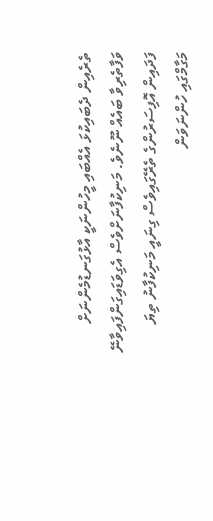ތެރެއިން ދެބައިކުޅަ އެއްބައި މީހުންނަކީ އާޅުގަނޑުމެންނަށް ވަފާތެރިވާ ބައެއް ނޫނެވެ. މަނިކުފާނަށްވެސް އެގިވަޑައިގަންފައިވާނޭ ފަދައިން އޮފިސަރުންގެ ތެރޭގައިވެސް ގިނައީ މަނިކުފާނު ތިޔަ މަގާމްގައި ހުންނަވަން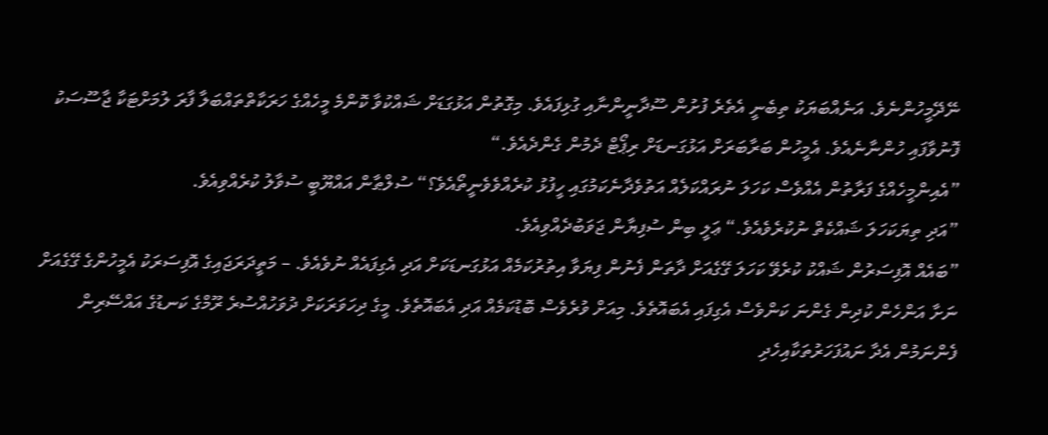ނޭދޭމީހުންނެވެ. އަނެއްބަޔަކު ތިބެނީ އެތެރެ ފުށުން ސޫދާނީންނާއި ގުޅިފައެވެ. މިގޮތުން އަޅުގަޑަށް ޝައްކުވާ ކޮންމެ މީހެއްގެ ހަރަކާތްތައްބަލާ ފާރަ ލުމަށްޓަކާ ޖާސޫސަކު ފޮނުވާފައި ހުންނާނެއެވެ. އެމީހުން ބަރާބަރަށް އަޅުގަނޑަށް ރިޕޯޓް ދެމުން ގެންދެއެވެ.“
”އެއިންމީހެއްގެ ފަރާތުން އެއްވެސް ކަހަލަ ނުރައްކަލެއް އަތުވެދާނެކަމުގައި ހީފުޅު ކުރެއްވެވެނީތޯއެވެ؟“ ސުލްޠާން އައްޔޫބީ ސުވާލު ކުރެއްވިއެވެ.
”އަދި ތިޔަކަހަލަ ޝައްކެތް ނުކުރެވެއެވެ.“ ޢަލީ ބިން ސުފިޔާން ޖަވަބުދެއްވިއެވެ.
”ބައެއް އޮފިސަރުން ޝައްކު ކުރެވޭ ކަހަލަ ގޭގެއަށް ދާތަން ފެނުން ފިޔަވާ އިތުރުކަމެއް އަޅުގަނޑަކަށް އަދި އެގިފައެއް ނުވެއެވެ. – މަތީދަރަޖައިގެ އޮފިސަރަކު އެމީހުންގެ ގޭގެއަށް ނަށާ އަންހެން ކުދިން ގެންނަ ކަންވެސް އެގިފައި އެބައޮތެވެ. މިއަށް ވުރެވެސް ބޮޑުކަމެއް އަދި އެބައޮތެވެ. މީގެ ދިހަވަރަކަށް ދުވަހުއްސުރެ ރޫމްގެ ކަނޑުގެ އައްސޭރިން ފެންނަމުން އެދާ ނައުފަހަރުތަކާއިހެދި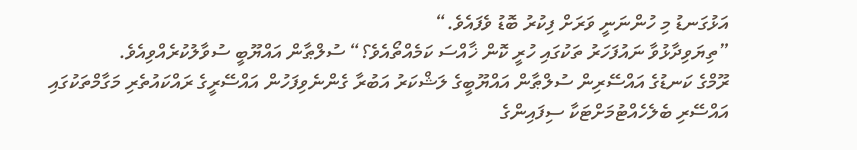އަޅުގަނޑު މި ހުންނަނީ ވަރަށް ފިކުރު ބޮޑު ވެފައެވެ.“
”ތިޔަވިދާޅުވާ ނައުފަހަރު ތަކުގައި ހުރީ ކޮން ޚާއްސަ ކަމެއްތޯއެވެ؟“ ސުލްޠާން އައްޔޫބީ ސުވާލުކުރެއްވިއެވެ.
ރޫމްގެ ކަނޑުގެ އައްސޭރިން ސުލްޠާން އައްޔޫބީގެ ލަޝްކަރު އަބުރާ ގެންނެވިފަހުން އައްސޭރީގެ ރައްކައުތެރި މަގާމްތަކުގައި އައްސޭރި ބެލެހެއްޓުމަށްޓަކާ ސިފައިންގެ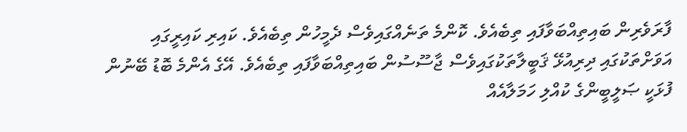ފާރަވެރިން ބައިތިއްބަވާފައި ތިބެއެވެ. ކޮންމެ ތަނެއްގައިވެސް ދެމީހުން ތިބެއެވެ. ކައިރި ކައިރީގައި އަވަށްތަކުގައި ދިރިއުޅޭ ޤަބީލާތަކުގައިވެސް ޖާސޫސުން ބައިތިއްބަވާފައި ތިބެއެވެ. އޭގެ އެންމެ ބޮޑު ބޭނުން ފުޅަކީ ޞަލީބީންގެ ކުއްލި ހަމަލާއެއް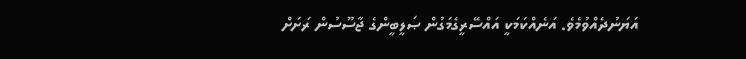އަޔަނުދެއްވުމެވެ. އަނެއްކަމަކީ އައްސޭރީގެމަގުން ޞަލީބީންގެ ޖާސޫސުން ރަށަށް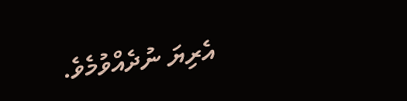އެރިޔަ ނުދެއްވުމެވެ.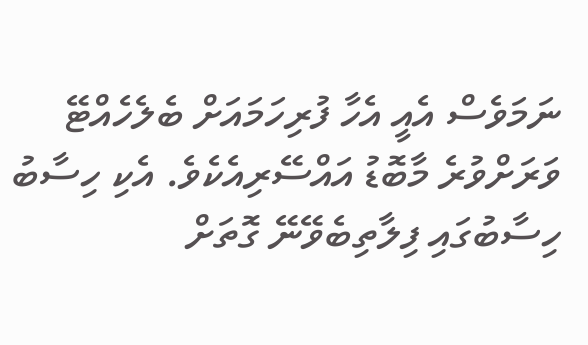ނަމަވެސް އެއީ އެހާ ފުރިހަމައަށް ބެލެހެއްޓޭ ވަރަށްވުރެ މާބޮޑު އައްސޭރިއެކެވެ. އެކި ހިސާބު ހިސާބުގައި ފިލާތިބެވޭނޭ ގޮތަށް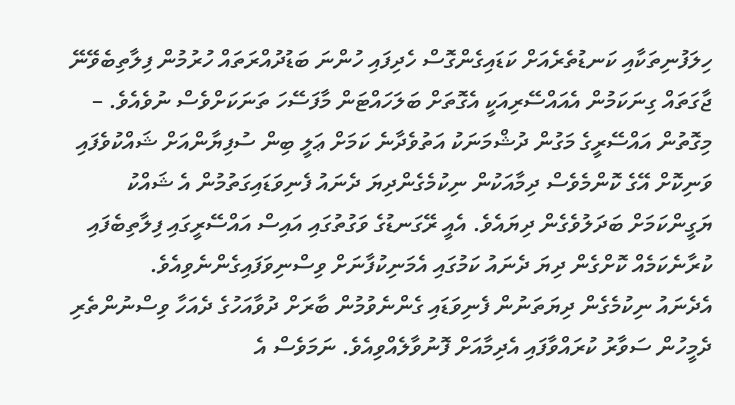ހިލަފުނިތަކާއި ކަނޑުތެރެއަށް ކަޑައިގެންގޮސް ހެދިފައި ހުންނަ ބަޑުދުއްރަތައް ހުރުމުން ފިލާތިބެވޭނޭ ޖާގަތައް ގިނަކަމުން އެއައްސޭރިއަކީ އެގޮތަށް ބަލަހައްޓަން މާފަސޭހަ ތަނަކަށްވެސް ނުވެއެވެ. – މިގޮތުން އައްސޭރީގެ މަގުން ދުޝްމަނަކު އަތުވެދާނެ ކަމަށް ޢަލީ ބިން ސުފިޔާންއަށް ޝައްކުވެފައި ވަނިކޮށް އޭގެ ކޮންމެވެސް ދިމާއަކުން ނިކުމެގެންދިޔަ ދެނައު ފެނިވަޑައިގަތުމުން އެ ޝައްކު ޔަގީންކަމަށް ބަދަލުވެގެން ދިޔައެވެ. އެއީ ރޭގަނޑުގެ ވަގުތުގައި އައިސް އައްސޭރީގައި ފިލާތިބެފައި ކުރާނެކަމެއް ކޮށްގެން ދިޔަ ދެނައު ކަމުގައި އެމަނިކުފާނަށް ވިސްނިވަފައިގެންނެވިއެވެ.
އެދެނައު ނިކުމެގެން ދިޔަތަނުން ފެނިވަޑައި ގެންނެވުމުން ބާރަށް ދުވާއަހުގެ ދެއަހާ ވިސްނުންތެރި ދެމީހުން ސަވާރު ކުރައްވާފައި އެދިމާއަށް ފޮނުވާލެއްވިއެވެ. ނަމަވެސް އެ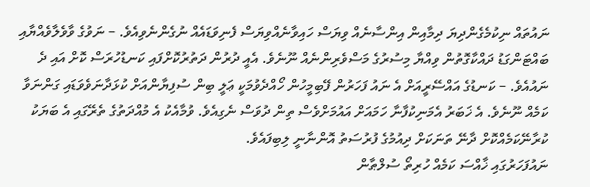ނައުތައް ނިކުމެގެންދިޔަ ދިމާއިން އިންސާނެއް ވިޔަސް ހައިވާނެއްވިޔަސް ފެނިވަޑައެއް ނުގެންނެވިއެވެ. – ނަވުގެ ވާވެލާވެއްޔާއި ބައްޓަންގަޑު ދައްކާގޮތުން ވިއްޔާ މިސުރުގެ މަސްވެރިންނެއް ނޫނެވެ. އެއީ ދުރުން ދަތުރުކޮށްފައި ކަނޑުހުރަސް ކޮށް އައި ދެ ނައުއެވެ. – ކަނޑުގެ އައްސޭރީއަށް އެ ނައު ފަހަރުން ފޭބިމީހުން ހޯއްދެވުމަކީ ޢަލީ ބިން ސުފިޔާންއަށް ކުޅަދާނަވެވަޑައި ގަންނަވާ ކަމެއް ނޫނެވެ. އެ ޚަބަރު އެމަނިކުފާނާ ހަމައަށް އައުމަށްވެސް ތިން ދުވަސް ނެގިއެވެ. ވުމާއެކު އެ މުއްދަތުގެ ތެރޭގައި އެ ބަޔަކު ކުރާނޭކަމެއްކޮށް ދާނޭ ތަނަކަށް ދިއުމުގެ ފުރުސަތު އޮންނާނީ ލިބިފައެވެ.
ނައުފަހަރުގައި ޚާއްސަ ކަމެއް ހުރިތޯ ސުލްޠާން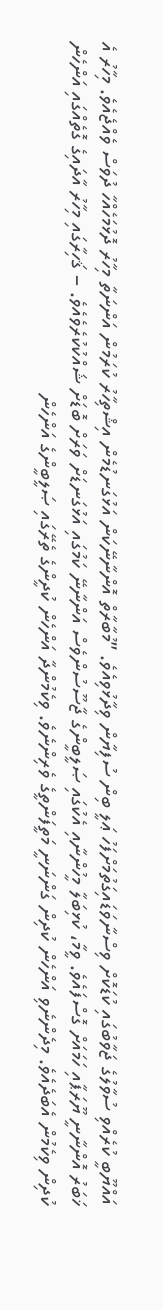އައްޔޫބީ ކުރެއްވި ސުވާލުގެ ޖަވާބުގައި ކުޑަކޮށް ވިސްނާވަޑައިގަތުމަށްފަހު ޢަލީ ބިން ސުފިޔާން ވިދާޅުވިއެވެ. ”މުބާރާތް އޮންނާނޭކަން އަޅުގަނޑުމެން އިޝްތިހާރު ކުރަމުން އަންނަތާ މިހާރު ދޮޅުމަހެއްހާ ދުވަސް ވެއްޖެއެވެ. މިހާރު އެ ޚަބަރު އޮންނާނީ ޔޫރަޕާއި ހަމައަށް ގޮސްފައެވެ. ވީމާ، ކުޅިބަލާ މީހުންނާއި އެކުގައި ޞަލީބީންގެ ޖާސޫސުންވެސް އަންނާނޭ ކަމުގައި އަޅުގަނޑަށް ވަރަށް ބޮޑަށް ޝައްކުކުރެވެއެވެ. – ޤަހިރާގައި މިހާރު އާދައިގެ ގޮތެއްގައި އަންހެން ކުދިން ވިކެމުން އެބަދެއެވެ. މިދެންނެވި އަންހެން ކުދިން ގަންނަނީ މަތީފަންތީގެ ވެރިންނެވެ. ވިކެމުންދާ އަންހެން ކުދީންގެ ތެރޭގައި ޞަލީބީންގެ އަންހެން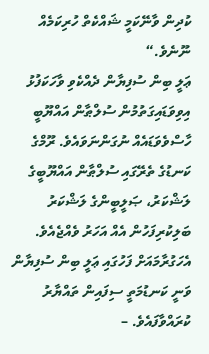ކުދިން ވާނޭކަމީ ޝައްކެތް ހުރިކަމެއް ނޫނެވެ.“
ޢަލީ ބިން ސުފިޔާން ދެއްކެވި ވާހަކަފުޅު އިވިވަޑައިގަތުމުން ސުލްޠާން އައްޔޫބީ ހާސްވެވަޑައެއް ނުގަންނަވައެވެ. ރޫމްގެ ކަނޑުގެ ތެރޭގައި ސުލްޠާން އައްޔޫބީގެ ލަޝްކަރު، ޞަލީބީންގެ ލަޝްކަރު ބަލިކުރިފަހުން އެއް އަހަރު ވެއްޖެއެވެ. އެހަގުރާމައަށް ފަހުގައި ޢަލީ ބިން ސުފިޔާން ވަނީ ކަނޑުމަތީ ސިފައިން ތައްޔާރު ކުރައްވާފައެވެ. –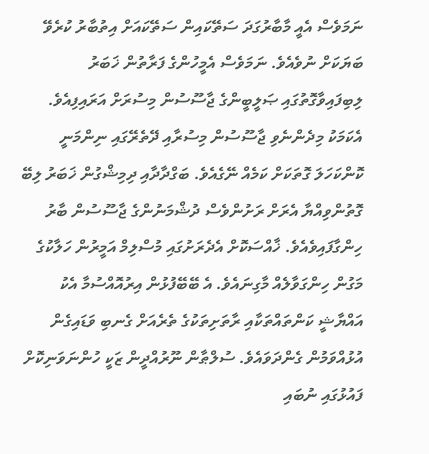ނަމަވެސް އެއީ މާބާރުގަދަ ސަތޭކައިން ސަތޭކައަށް އިތުބާރު ކުރެވޭ ބަޔަކަށް ނުވެއެވެ. ނަމަވެސް އެމީހުންގެ ފަރާތުން ޚަބަރު ލިބިފައިވާގޮތުގައި ޞަލީބީންގެ ޖާސޫސުން މިސުރަށް އަރައިފިއެވެ. އެކަމަކު މިދެންނެވި ޖާސޫސުން މިސުރާއި ދޭތެރޭގައި ނިންމަނީ ކޮންކަހަލަ ގޮތަކަށް ކަމެއް ނޭގެއެވެ. ބަގްދާދާއި ދިމިޝްގުން ޚަބަރު ލިބޭ ގޮތުންވިއްޔާ އެރަށް ރަށުންވެސް ދުޝްމަނުންގެ ޖާސޫސުން ބާރު ހިންގާފައިވެއެވެ. ޚާއްސަކޮށް އެދެރަށުގައި މުސްލިމް އަމީރުން ހަލާކުގެ މަގުން ހިންގަވާލެއް މާގިނައެވެ. އެ ބޭބޭފުޅުން އިރުއޮއްސުމާ އެކު އައްޔާޝީ ކަންތައްތަކާއި ރާތަށިތަކުގެ ތެރެއަށް ގެނބި ވަޑައިގެން އުޅުއްވަމުން ގެންދަވައެވެ. ސުލްޠާން ނޫރުއްދީން ޒަކީ ހުންނަވަނިކޮށް ފައުޅުގައި ނުބައި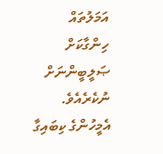އަމަލުތައް ހިންގާކަށް ޞަލީބީންނަށް ނުކެރެއެވެ. އެމީހުންގެ ކިބައިގާ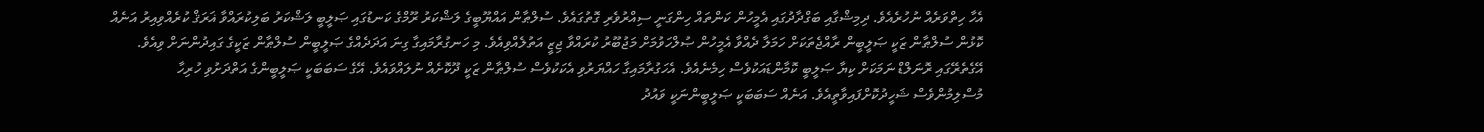އެހާ ހިތްވަރެއް ނުހުރެއެވެ. ދިމިޝްގާއި ބަގްދާދުގައި އެމީހުން ކަންތައް ހިންގަނީ ސިއްރުވެރި ގޮތުގައެވެ. ސުލްޠާން އައްޔޫބީގެ ލަޝްކަރު ރޫމްގެ ކަނޑުގައި ޞަލީބީ ލަޝްކަރު ބަލިކުރައްވާ ޣަރަޤް ކުރެއްވިއިރު އަނެއް ކޮޅުން ސުލްޠާން ޒަކީ ޞަލީބީން ރާއްޖެތަކަށް ހަމަލާ ދެއްވާ އެމީހުން ޞުލްހަވުމަށް މަޖުބޫރު ކުރައްވާ ޖިޒީ އަތުލެއްވިއެވެ. މި ހަނގުރާމައިގާ ގިނަ އަދަދެއްގެ ޞަލީބީން ސުލްޠާން ޒަކީގެ ގައިދުންނަށް ވިއެވެ. އޭގެތެރޭގައި ރޮނަލްޑް ނަމަކަށް ކިޔާ ޞަލީބީ ކޮމާންޑައަކުވެސް ހިމެނެއެވެ. އެހަގުރާމައިގާ ހައްޔަރުވި އެކަކުވެސް ސުލްޠާން ޒަކީ ދޫކޮށެއް ނުލައްވައެވެ. އޭގެ ސަބަބަކީ ޞަލީބީންގެ އަތްދަށުވި ހުރިހާ މުސްލިމުންވެސް ޝަހީދުކޮށްފައިވާތީއެވެ. އަނެއް ސަބަބަކީ ޞަލީބީންނަކީ ވައުދު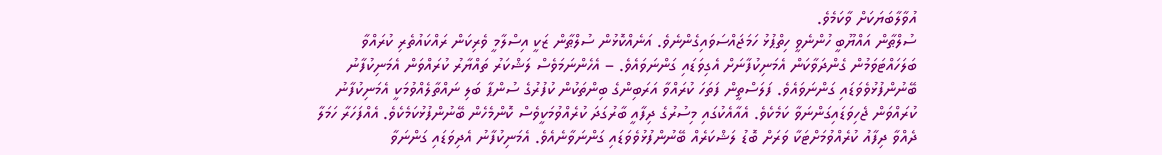އުވާލާބަޔަކަށް ވާކަމެވެ.
ސުލްޠާން އައްޔޫބީ ހުންނެވީ ހިތްޕުޅު ހަމަޖައްސަވައިގެންނެވެ. އަނެއްކޮޅުން ސުލްޠާން ޒަކީ އިސްލާމީ ވެރިކަން ރައްކައުތެރި ކުރައްވާ ބަލަހައްޓަވަމުން ގެންދަވާކަން އެމަނިކުފާނަށް އެގިވަޑައި ގަންނަވައެވެ. – އެހެންނަމަވެސް ލަޝްކަރު ތައްޔާރު ކުރައްވަން އެމަނިކުފާނު ބޭނުންފުޅުވެވަޑައި ގަންނަވައެވެ. ފަލަސްތީން ފަތަހަ ކުރައްވާ އަރަބިންގެ ބިންތަކުން ކުފުރުގެ ސުންޕާ ބަލި ނައްތާލެއްވުމަކީ އެމަނިކުފާނު ކުރައްވަން ޖެހިވަޑައިގަންނަވާ ކަމެކެވެ. އެއާއެކުގައި މިސުރުގެ ދިފާއީ ބާރުގަދަ ކުރެއްވުމަކީވެސް ކޮންމެހެން ބޭނުންފުޅުކަމެކެވެ. އެއްފަހަރާ ހަމަލާ ދެއްވާ ދިފާއު ކުރެއްވުމަށްޓަކާ ވަރަށް ބޮޑު ލަޝްކަރެއް ބޭނުންފުޅުވެވަޑައި ގަންނަވާނެއެވެ. އެމަނިކުފާނު އެދިވަޑައި ގަންނަވާ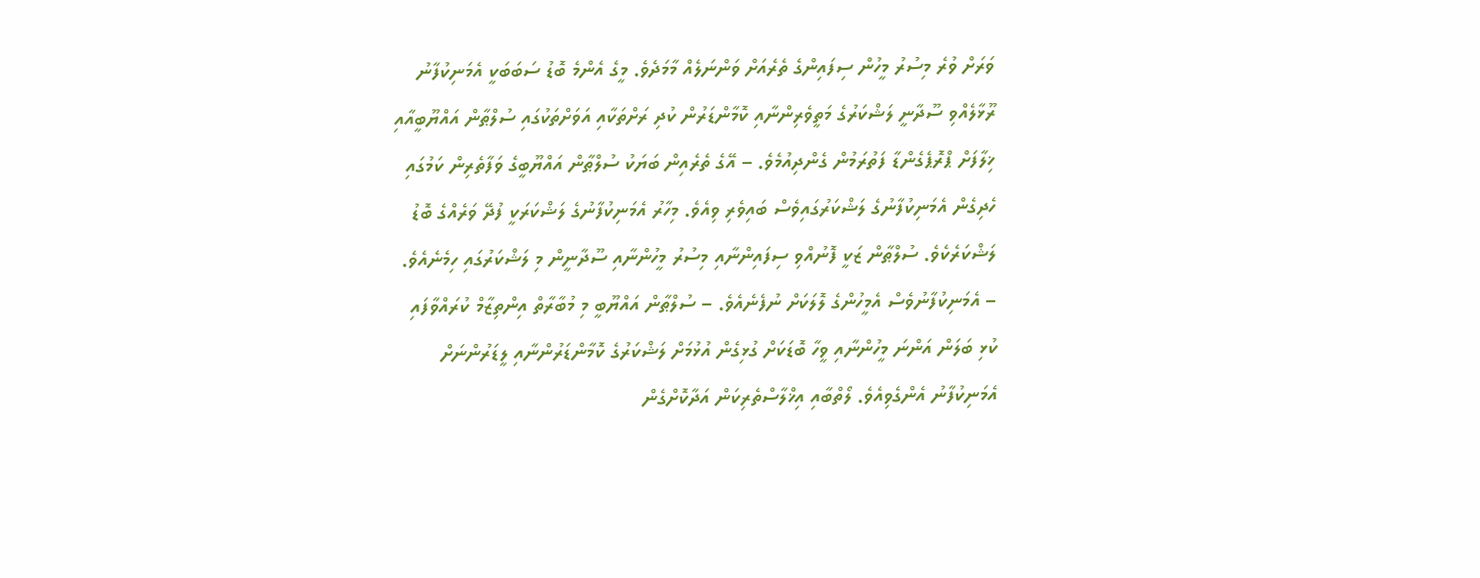ވަރަށް ވުރެ މިސުރު މީހުން ސިފައިންގެ ތެރެއަށް ވަންނަލެއް މާމަދެވެ. މީގެ އެންމެ ބޮޑު ސަބަބަކީ އެމަނިކުފާނު ރޫޅާލެއްވި ސޫދާނީ ލަޝްކަރުގެ މަތީވެރިންނާއި ކޮމާންޑަރުން ކުދި ރަށްތަކާއި އަވަށްތަކުގައި ސުލްޠާން އައްޔޫބީއާއި ޚިލާފަށް ޕްރޮޕެގެންޑާ ފަތުރަމުން ގެންދިއުމެވެ. – އޭގެ ތެރެއިން ބަޔަކު ސުލްޠާން އައްޔޫބީގެ ވަފާތެރިން ކަމުގައި ހެދިގެން އެމަނިކުފާނުގެ ލަޝްކަރުގައިވެސް ބައިވެރި ވިއެވެ. މިހާރު އެމަނިކުފާނުގެ ލަޝްކަރަކީ ފުދޭ ވަރެއްގެ ބޮޑު ލަޝްކަރެކެވެ. ސުލްޠާން ޒަކީ ފޮނުއްވި ސިފައިންނާއި މިސުރު މީހުންނާއި ސޫދާނީން މި ލަޝްކަރުގައި ހިމެނެއެވެ. – އެމަނިކުފާނުވެސް އެމީހުންގެ ލޮލަކަށް ނުފެނެއެވެ. – ސުލްޠާން އައްޔޫބީ މި މުބާރާތް އިންތިޒާމް ކުރައްވާފައި ކުޅި ބަލަން އަންނަ މީހުންނާއި ވީހާ ބޮޑަކަށް ގުޅިގެން އުޅުމަށް ލަޝްކަރުގެ ކޮމާންޑަރުންނާއި ލީޑަރުންނަށް އެމަނިކުފާނު އެންގެވިއެވެ. ލޯތްބާއި އިޚްލާސްތެރިކަން އަދާކޮށްގެން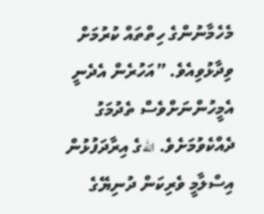މެހެމާނުންގެ ހިތްތައް ކުރުމަށް ވިދާޅުވިއެވެ. ”އަހުރެން އެދެނީ އެމީހުންނަށްވެސް ތެދުމަގު ދެއްކެވުމަށެވެ. اللهގެ އިރާދަފުޅުން އިސްލާމީ ވެރިކަން ދުނިޔޭގެ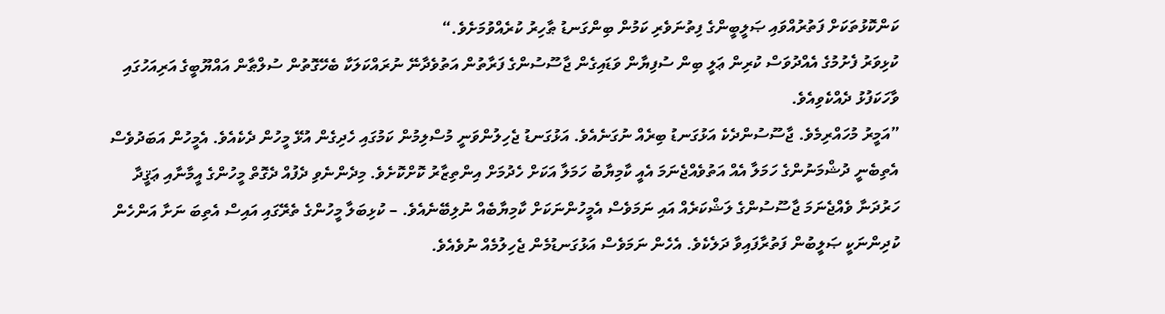ކަންކޮޅުތަކަށް ފަތުރުއްވައި ޞަލީބީންގެ ފިތުނަވެރި ކަމުން ބިންގަނޑު ޠާހިރު ކުރެއްވުމަށެވެ.“
ކުޅިވަރު ފެށުމުގެ އެއްދުވަސް ކުރިން ޢަލީ ބިން ސުފިޔާން ވަޑައިގެން ޖާސޫސުންގެ ފަރާތުން އަތުވެދާނޭ ނުރައްކަލަކާ ބެހޭގޮތުން ސުލްޠާން އައްޔޫބީގެ އަރިއަހުގައި ވާހަކަފުޅު ދެއްކެވިއެވެ.
”އަމީރު މުހައްރިމެވެ. ޖާސޫސުންދެކެ އަޅުގަނޑު ބިރެއް ނުގަނެއެވެ. އަޅުގަނޑު ޖެހިލުންވަނީ މުސްލިމުން ކަމުގައި ހެދިގެން އުޅޭ މީހުން ދެކެއެވެ. އެމީހުން އަބަދުވެސް އެތިބެނީ ދުޝްމަނުންގެ ހަމަލާ އެއް އަތުވެއްޖެނަމަ އެއީ ކާމިޔާބު ހަމަލާ އަކަށް ހެދުމަށް އިންތިޒާރު ކޮށްކޮށެވެ. މިދެންނެވި ދެފުއް ދެގޮތް މީހުންގެ އީމާނާއި ޢަޤީދާ ހަރުދަނާ ވެއްޖެނަމަ ޖާސޫސުންގެ ލަޝްކަރެއް އައި ނަމަވެސް އެމީހުންނަކަށް ކާމިޔާބެއް ނުލިބޭނެއެވެ. – ކުޅިބަލާ މީހުންގެ ތެރޭގައި އައިސް އެތިބަ ނަށާ އަންހެން ކުދިންނަކީ ޞަލީބުން ފަތުރާފައިވާ ދަލެކެވެ. އެހެން ނަމަވެސް އަޅުގަނޑުމެން ޖެހިލުމެއް ނުވެއެވެ.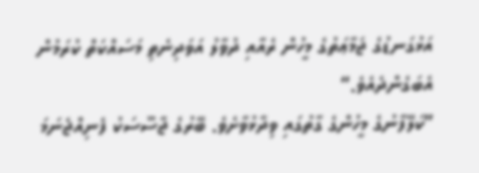އަޅުގަނޑުގެ ޖަމާޢަތުގެ މީހުން ރެއާއި ދުވާލު އަވަދިނެތި މަސައްކަތް ކުރަމުން އެބަގެންދެއެވެ.“
”ކަލޭފާނުގެ މީހުންގެ ގާތުގައި ވިދާޅުވާށެވެ. ބޭރުގެ ޖާސޫސަކު ފެނިއްޖެނަމަ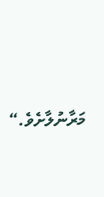މަރާނުލާށެވެ.“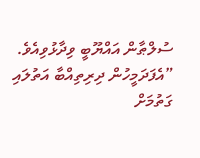ސުލްޠާން އައްޔޫބީ ވިދާޅުވިއެވެ. ”އެފަދަމީހުން ދިރިތިއްބާ އަތުލައި ގަތުމަށް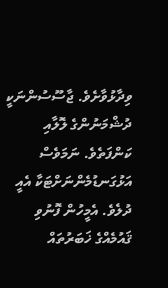ވިދާޅުވާށެވެ. ޖާސޫސުންނަކީ ދުޝްމަނުންގެ ލޮލާއި ކަންފަތެވެ. ނަމަވެސް އަޅުގަނޑުމެންނަށްޓަކާ އެއީ ދުލެވެ. އެމީހުން ފޮނުވި ޤައުމެއްގެ ޚަބަރުތައް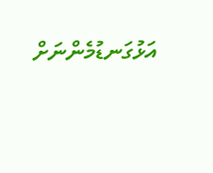އަޅުގަނޑުމެންނަށް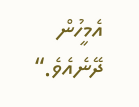އެމީހުން ދޭނެއެވެ.“